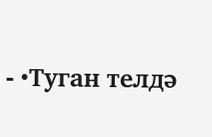- •Туган телдә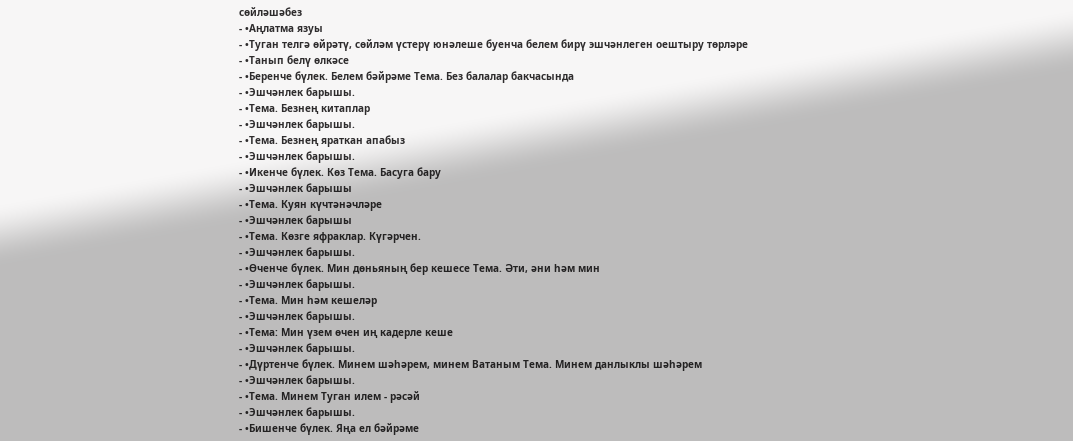сөйләшәбез
- •Аңлатма язуы
- •Туган телгә өйрәтү, сөйләм үстерү юнәлеше буенча белем бирү эшчәнлеген оештыру төрләре
- •Танып белү өлкәсе
- •Беренче бүлек. Белем бәйрәме Тема. Без балалар бакчасында
- •Эшчәнлек барышы.
- •Тема. Безнең китаплар
- •Эшчәнлек барышы.
- •Тема. Безнең яраткан апабыз
- •Эшчәнлек барышы.
- •Икенче бүлек. Көз Тема. Басуга бару
- •Эшчәнлек барышы
- •Тема. Куян күчтәнәчләре
- •Эшчәнлек барышы
- •Тема. Көзге яфраклар. Күгәрчен.
- •Эшчәнлек барышы.
- •Өченче бүлек. Мин дөньяның бер кешесе Тема. Әти, әни һәм мин
- •Эшчәнлек барышы.
- •Тема. Мин һәм кешеләр
- •Эшчәнлек барышы.
- •Тема: Мин үзем өчен иң кадерле кеше
- •Эшчәнлек барышы.
- •Дүртенче бүлек. Минем шәһәрем, минем Ватаным Тема. Минем данлыклы шәһәрем
- •Эшчәнлек барышы.
- •Тема. Минем Туган илем - рәсәй
- •Эшчәнлек барышы.
- •Бишенче бүлек. Яңа ел бәйрәме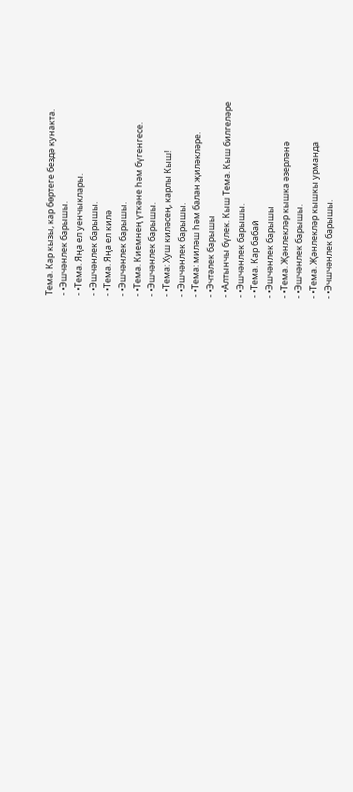Тема. Кар кызы, кар бөртеге бездә кунакта.
- •Эшчәнлек барышы.
- •Тема. Яңа ел уенчыклары.
- •Эшчәнлек барышы.
- •Тема. Яңа ел килә
- •Эшчәнлек барышы.
- •Тема. Киемнең үткәне һәм бүгенгесе.
- •Эшчәнлек барышы.
- •Тема: Хуш киләсең, карлы Кыш!
- •Эшчәнлек барышы.
- •Тема: миләш һәм балан җиләкләре.
- •Эчтәлек барышы
- •Алтынчы бүлек. Кыш Тема. Кыш билгеләре
- •Эшчәнлек барышы.
- •Тема. Кар бабай
- •Эшчәнлек барышы
- •Тема. Җәнлекләр кышка әзерләнә
- •Эшчәнлек барышы.
- •Тема. Җәнлекләр кышкы урманда
- •Эчшчәнлек барышы.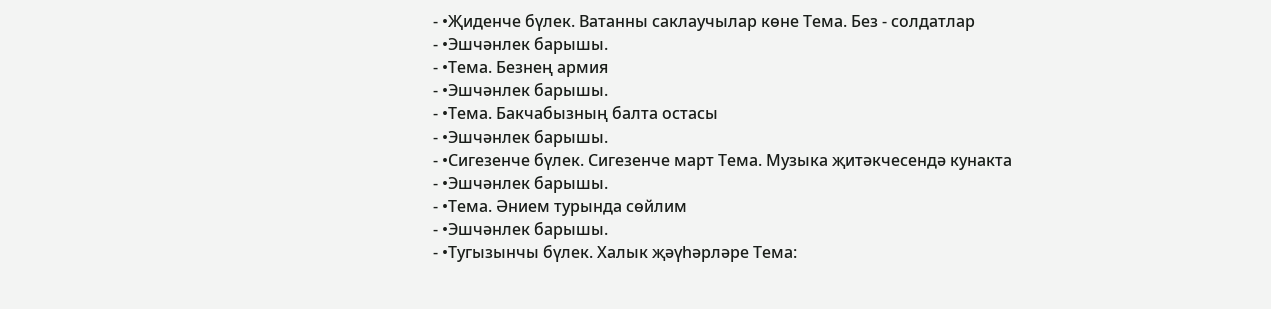- •Җиденче бүлек. Ватанны саклаучылар көне Тема. Без - солдатлар
- •Эшчәнлек барышы.
- •Тема. Безнең армия
- •Эшчәнлек барышы.
- •Тема. Бакчабызның балта остасы
- •Эшчәнлек барышы.
- •Сигезенче бүлек. Сигезенче март Тема. Музыка җитәкчесендә кунакта
- •Эшчәнлек барышы.
- •Тема. Әнием турында сөйлим
- •Эшчәнлек барышы.
- •Тугызынчы бүлек. Халык җәүһәрләре Тема: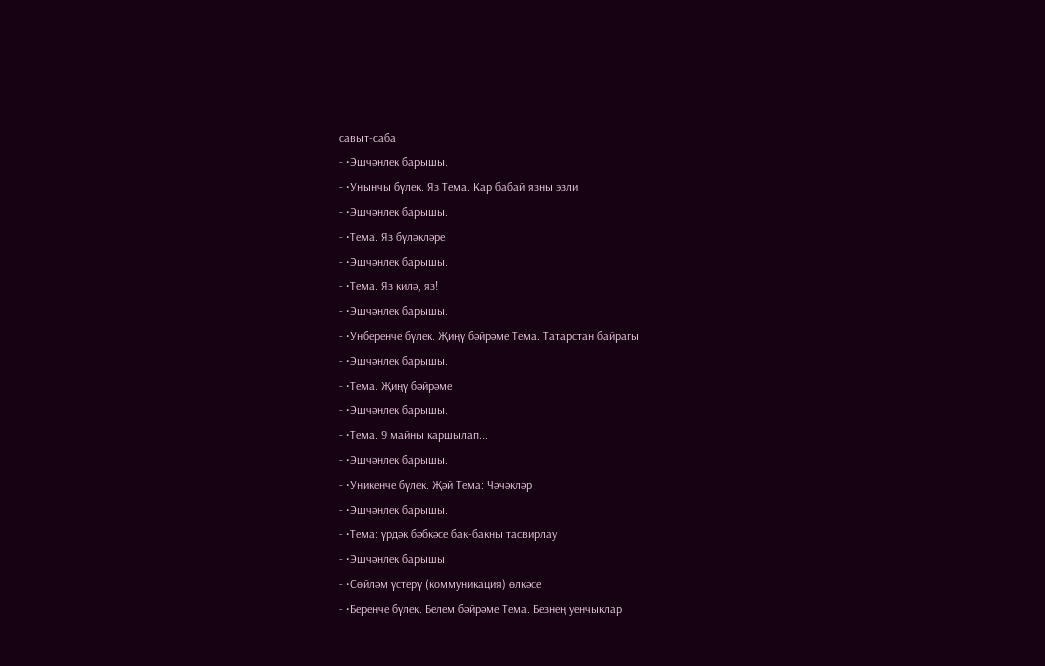савыт-саба
- •Эшчәнлек барышы.
- •Унынчы бүлек. Яз Тема. Кар бабай язны эзли
- •Эшчәнлек барышы.
- •Тема. Яз бүләкләре
- •Эшчәнлек барышы.
- •Тема. Яз килә, яз!
- •Эшчәнлек барышы.
- •Унберенче бүлек. Җиңү бәйрәме Тема. Татарстан байрагы
- •Эшчәнлек барышы.
- •Тема. Җиңү бәйрәме
- •Эшчәнлек барышы.
- •Тема. 9 майны каршылап...
- •Эшчәнлек барышы.
- •Уникенче бүлек. Җәй Тема: Чәчәкләр
- •Эшчәнлек барышы.
- •Тема: үрдәк бәбкәсе бак-бакны тасвирлау
- •Эшчәнлек барышы
- •Сөйләм үстерү (коммуникация) өлкәсе
- •Беренче бүлек. Белем бәйрәме Тема. Безнең уенчыклар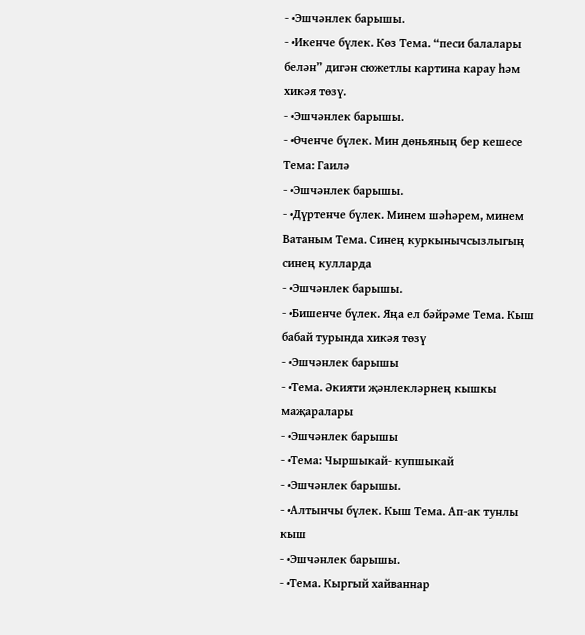- •Эшчәнлек барышы.
- •Икенче бүлек. Көз Тема. “песи балалары белән” дигән сюжетлы картина карау һәм хикәя төзү.
- •Эшчәнлек барышы.
- •Өченче бүлек. Мин дөньяның бер кешесе Тема: Гаилә
- •Эшчәнлек барышы.
- •Дүртенче бүлек. Минем шәһәрем, минем Ватаным Тема. Синең куркынычсызлыгың синең кулларда
- •Эшчәнлек барышы.
- •Бишенче бүлек. Яңа ел бәйрәме Тема. Кыш бабай турында хикәя төзү
- •Эшчәнлек барышы
- •Тема. Әкияти җәнлекләрнең кышкы маҗаралары
- •Эшчәнлек барышы
- •Тема: Чыршыкай- купшыкай
- •Эшчәнлек барышы.
- •Алтынчы бүлек. Кыш Тема. Ап-ак тунлы кыш
- •Эшчәнлек барышы.
- •Тема. Кыргый хайваннар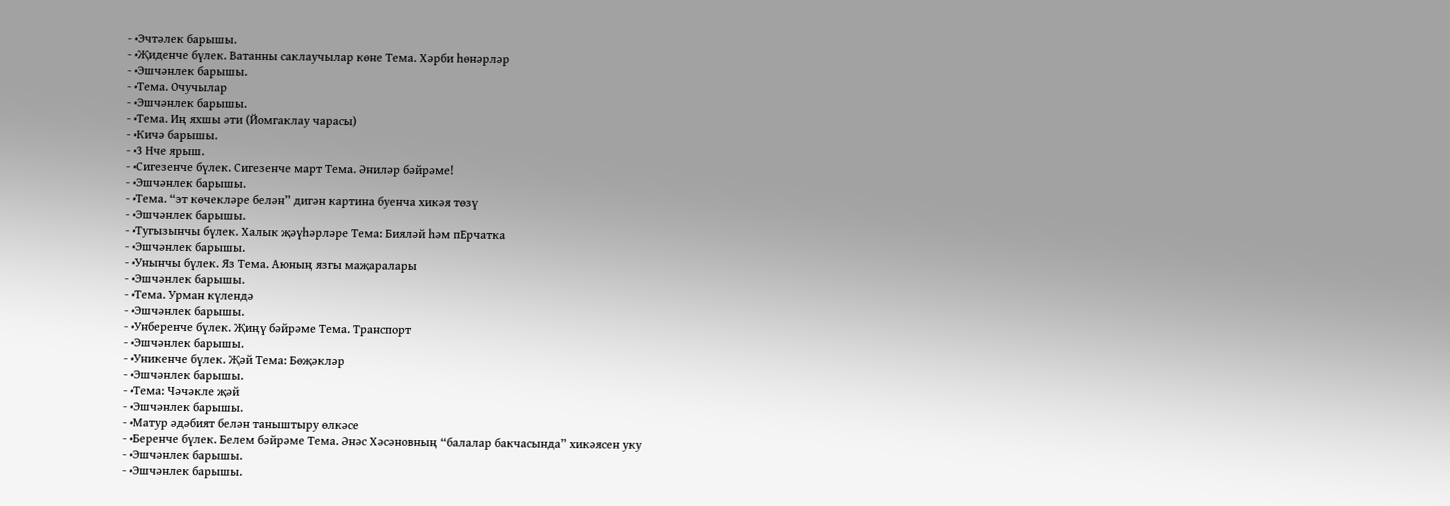- •Эчтәлек барышы.
- •Җиденче бүлек. Ватанны саклаучылар көне Тема. Хәрби һөнәрләр
- •Эшчәнлек барышы.
- •Тема. Очучылар
- •Эшчәнлек барышы.
- •Тема. Иң яхшы әти (Йомгаклау чарасы)
- •Кичә барышы.
- •3 Нче ярыш.
- •Сигезенче бүлек. Сигезенче март Тема. Әниләр бәйрәме!
- •Эшчәнлек барышы.
- •Тема. “эт көчекләре белән” дигән картина буенча хикәя төзү
- •Эшчәнлек барышы.
- •Тугызынчы бүлек. Халык җәүһәрләре Тема: Бияләй һәм пЕрчатка
- •Эшчәнлек барышы.
- •Унынчы бүлек. Яз Тема. Аюның язгы маҗаралары
- •Эшчәнлек барышы.
- •Тема. Урман күлендә
- •Эшчәнлек барышы.
- •Унберенче бүлек. Җиңү бәйрәме Тема. Транспорт
- •Эшчәнлек барышы.
- •Уникенче бүлек. Җәй Тема: Бөҗәкләр
- •Эшчәнлек барышы.
- •Тема: Чәчәкле җәй
- •Эшчәнлек барышы.
- •Матур әдәбият белән таныштыру өлкәсе
- •Беренче бүлек. Белем бәйрәме Тема. Әнәс Хәсәновның “балалар бакчасында” хикәясен уку
- •Эшчәнлек барышы.
- •Эшчәнлек барышы.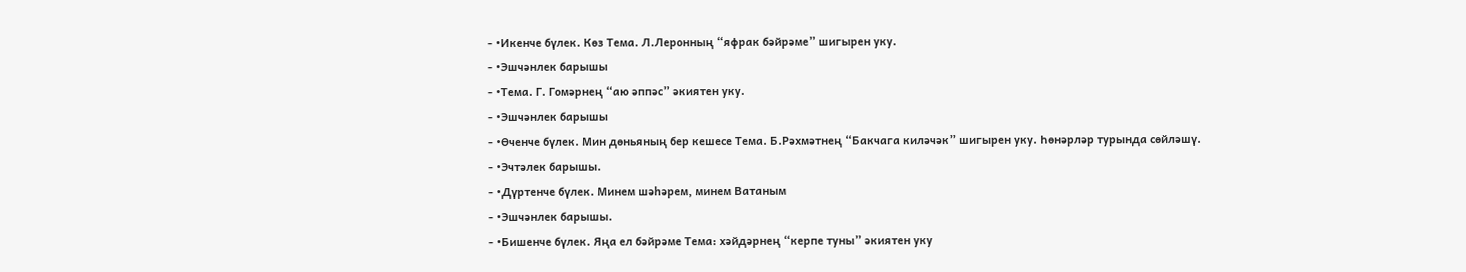- •Икенче бүлек. Көз Тема. Л.Леронның “яфрак бәйрәме” шигырен уку.
- •Эшчәнлек барышы
- •Тема. Г. Гомәрнең “аю әппәс” әкиятен уку.
- •Эшчәнлек барышы
- •Өченче бүлек. Мин дөньяның бер кешесе Тема. Б.Рәхмәтнең “Бакчага киләчәк” шигырен уку. Һөнәрләр турында сөйләшү.
- •Эчтәлек барышы.
- •Дүртенче бүлек. Минем шәһәрем, минем Ватаным
- •Эшчәнлек барышы.
- •Бишенче бүлек. Яңа ел бәйрәме Тема: хәйдәрнең “керпе туны” әкиятен уку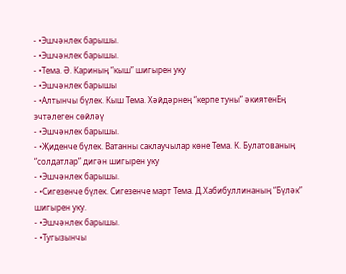- •Эшчәнлек барышы.
- •Эшчәнлек барышы.
- •Тема. Ә. Кариның “кыш” шигырен уку
- •Эшчәнлек барышы
- •Алтынчы бүлек. Кыш Тема. Хәйдәрнең “керпе туны” әкиятенЕң эчтәлеген сөйләү
- •Эшчәнлек барышы.
- •Җиденче бүлек. Ватанны саклаучылар көне Тема. К. Булатованың “солдатлар” дигән шигырен уку
- •Эшчәнлек барышы.
- •Сигезенче бүлек. Сигезенче март Тема. Д.Хабибуллинаның “Бүләк” шигырен уку.
- •Эшчәнлек барышы.
- •Тугызынчы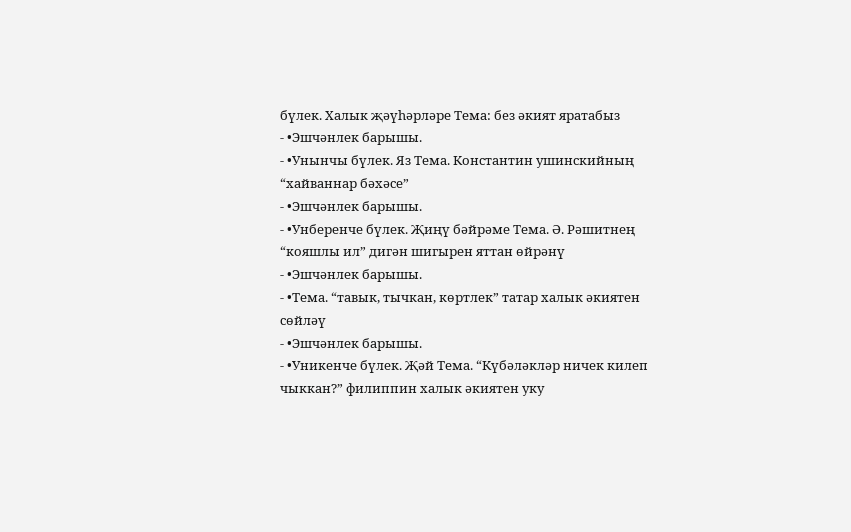бүлек. Халык җәүһәрләре Тема: бeз әкият яратабыз
- •Эшчәнлек барышы.
- •Унынчы бүлек. Яз Тема. Константин ушинскийның “хайваннар бәхәсе”
- •Эшчәнлек барышы.
- •Унберенче бүлек. Җиңү бәйрәме Тема. Ә. Рәшитнең “кояшлы ил” дигән шигырен яттан өйрәнү
- •Эшчәнлек барышы.
- •Тема. “тавык, тычкан, көртлек” татар халык әкиятен сөйләү
- •Эшчәнлек барышы.
- •Уникенче бүлек. Җәй Тема. “Күбәләкләр ничек килеп чыккан?” филиппин халык әкиятен уку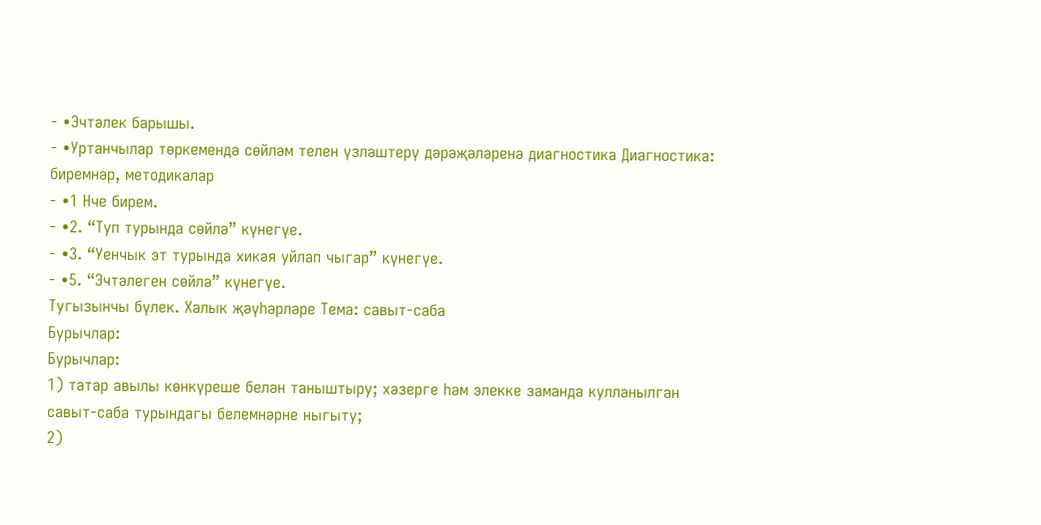- •Эчтәлек барышы.
- •Уртанчылар төркемендә сөйләм телен үзләштерү дәрәҗәләренә диагностика Диагностика: биремнәр, методикалар
- •1 Нче бирем.
- •2. “Туп турында сөйлә” күнегүе.
- •3. “Уенчык эт турында хикәя уйлап чыгар” күнегүе.
- •5. “Эчтәлеген сөйлә” күнегүе.
Тугызынчы бүлек. Халык җәүһәрләре Тема: савыт-саба
Бурычлар:
Бурычлар:
1) татар авылы көнкүреше белән таныштыру; хәзерге һәм элекке заманда кулланылган савыт-саба турындагы белемнәрне ныгыту;
2)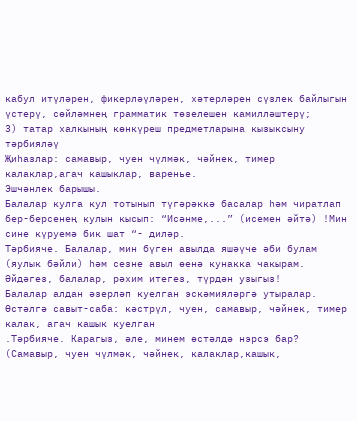кабул итүләрен, фикерләүләрен, хәтерләрен сүзлек байлыгын үстерү, сөйләмнең грамматик төзелешен камилләштерү;
3) татар халкының көнкүреш предметларына кызыксыну тәрбияләү
Җиһазлар: самавыр, чуен чүлмәк, чәйнек, тимер калаклар,агач кашыклар, варенье.
Эшчәнлек барышы.
Балалар кулга кул тотынып түгәрәккә басалар һәм чиратлап бер-берсенең кулын кысып: “Исәнме,...” (исемен әйтә) !Мин сине күруемә бик шат “- диләр.
Тәрбияче. Балалар, мин бүген авылда яшәүче әби булам (яулык бәйли) һәм сезне авыл өенә кунакка чакырам. Әйдәгез, балалар, рәхим итегез, түрдән узыгыз!
Балалар алдан әзерләп куелган эскәмияләргә утыралар. Өстәлгә савыт-саба: кәстрүл, чуен, самавыр, чәйнек, тимер калак, агач кашык куелган
.Тәрбияче. Карагыз, әле, минем өстәлдә нэрсэ бар? (Самавыр, чуен чүлмәк, чәйнек, калаклар,кашык,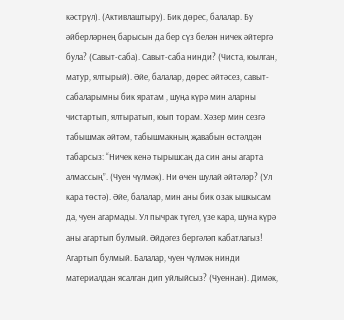кәстрүл). (Активлаштыру). Бик дөрес, балалар. Бу әйберләрнең барысын да бер сүз белән ничек әйтергә була? (Савыт-саба). Савыт-саба нинди? (Чиста, юылган, матур, ялтырый). Әйе, балалар, дөрес әйтәсез, савыт-сабаларымны бик яратам , шуңа күрә мин аларны чистартып, ялтыратып, юып торам. Хәзер мин сезгә табышмак әйтәм, табышмакның җавабын өстәлдән табарсыз: “Ничек кенә тырышсаң да син аны агарта алмассың”. (Чуен чүлмәк). Ни өчен шулай әйтәләр? (Ул кара төстә). Әйе, балалар, мин аны бик озак ышкысам да, чуен агармады. Ул пычрак түгел, үзе кара, шуна күрә аны агартып булмый. Әйдәгез бергәләп кабатлагыз! Агартып булмый. Балалар, чуен чүлмәк нинди материалдан ясалган дип уйлыйсыз? (Чуеннан). Димәк,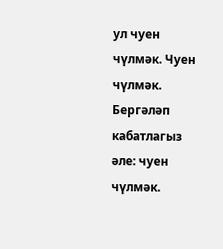ул чуен чүлмәк. Чуен чүлмәк. Бергәләп кабатлагыз әле: чуен чүлмәк.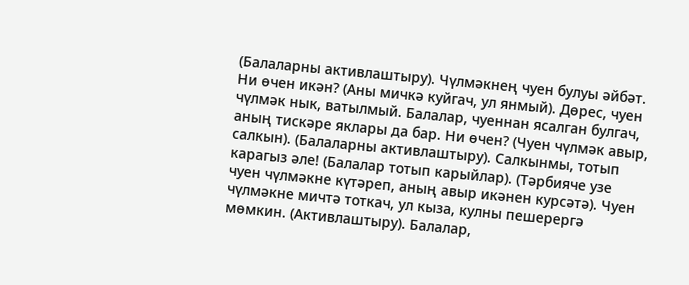(Балаларны активлаштыру). Чүлмәкнең чуен булуы әйбәт. Ни өчен икән? (Аны мичкә куйгач, ул янмый). Дөрес, чуен чүлмәк нык, ватылмый. Балалар, чуеннан ясалган булгач, аның тискәре яклары да бар. Ни өчен? (Чуен чүлмәк авыр, салкын). (Балаларны активлаштыру). Салкынмы, тотып карагыз әле! (Балалар тотып карыйлар). (Тәрбияче узе чуен чүлмәкне күтәреп, аның авыр икәнен курсәтә). Чуен чүлмәкне мичтә тоткач, ул кыза, кулны пешерергә мөмкин. (Активлаштыру). Балалар,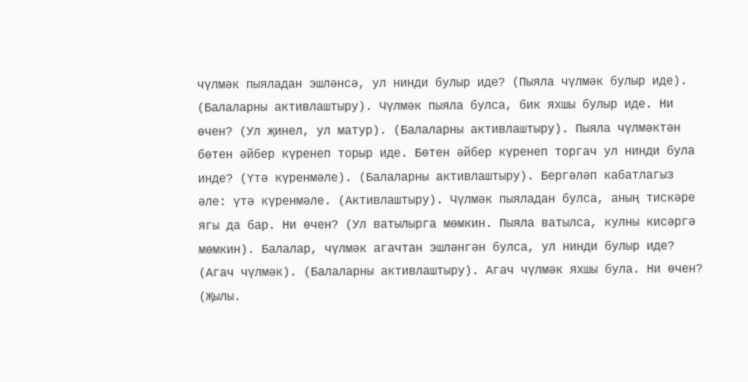чүлмәк пыяладан эшләнсә, ул нинди булыр иде? (Пыяла чүлмәк булыр иде). (Балаларны активлаштыру). Чүлмәк пыяла булса, бик яхшы булыр иде. Ни өчен? (Ул җинел, ул матур). (Балаларны активлаштыру). Пыяла чүлмәктән бөтен әйбер күренеп торыр иде. Бөтен әйбер күренеп торгач ул нинди була инде? (Үтә күренмәле). (Балаларны активлаштыру). Бергәләп кабатлагыз әле: үтә күренмәле. (Активлаштыру). Чүлмәк пыяладан булса, аның тискәре ягы да бар. Ни өчен? (Ул ватылырга мөмкин. Пыяла ватылса, кулны кисәргә мөмкин). Балалар, чүлмәк агачтан эшләнгән булса, ул нинди булыр иде? (Агач чүлмәк). (Балаларны активлаштыру). Агач чүлмәк яхшы була. Ни өчен? (Җылы.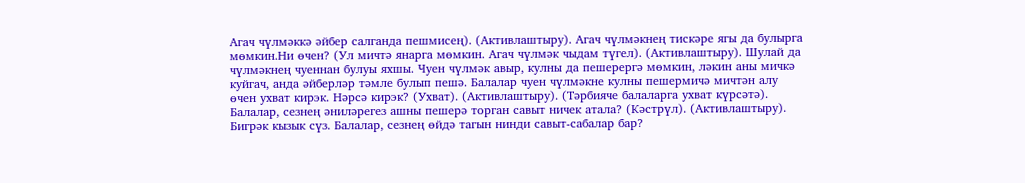Агач чүлмәккә әйбер салганда пешмисең). (Активлаштыру). Агач чүлмәкнең тискәре ягы да булырга мөмкин.Ни өчен? (Ул мичтә янарга мөмкин. Агач чүлмәк чыдам түгел). (Активлаштыру). Шулай да чүлмәкнең чуеннан булуы яхшы. Чуен чүлмәк авыр, кулны да пешерергә мөмкин, ләкин аны мичкә куйгач, анда әйберләр тәмле булып пешә. Балалар чуен чүлмәкне кулны пешермичә мичтән алу өчен ухват кирэк. Нәрсә кирэк? (Ухват). (Активлаштыру). (Тәрбияче балаларга ухват күрсәтә). Балалар, сезнең әниләрегез ашны пешерә торган савыт ничек атала? (Кәстрүл). (Активлаштыру). Бигрәк кызык сүз. Балалар, сезнең өйдә тагын нинди савыт-сабалар бар?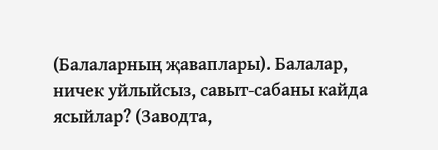(Балаларның җаваплары). Балалар, ничек уйлыйсыз, савыт-сабаны кайда ясыйлар? (Заводта,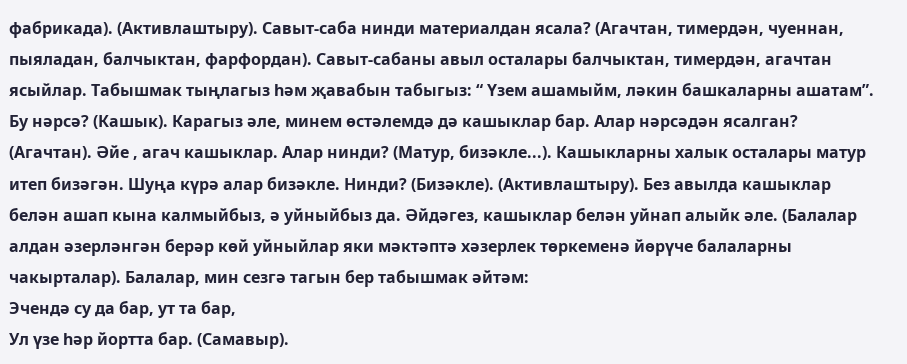фабрикада). (Активлаштыру). Савыт-саба нинди материалдан ясала? (Агачтан, тимердән, чуеннан, пыяладан, балчыктан, фарфордан). Савыт-сабаны авыл осталары балчыктан, тимердән, агачтан ясыйлар. Табышмак тыңлагыз һәм җавабын табыгыз: “ Үзем ашамыйм, ләкин башкаларны ашатам”. Бу нәрсә? (Кашык). Карагыз әле, минем өстәлемдә дә кашыклар бар. Алар нәрсәдән ясалган? (Агачтан). Әйе , агач кашыклар. Алар нинди? (Матур, бизәкле...). Кашыкларны халык осталары матур итеп бизәгән. Шуңа күрә алар бизәкле. Нинди? (Бизәкле). (Активлаштыру). Без авылда кашыклар белән ашап кына калмыйбыз, ә уйныйбыз да. Әйдәгез, кашыклар белән уйнап алыйк әле. (Балалар алдан әзерләнгән берәр көй уйныйлар яки мәктәптә хәзерлек төркеменә йөрүче балаларны чакырталар). Балалар, мин сезгә тагын бер табышмак әйтәм:
Эчендә су да бар, ут та бар,
Ул үзе һәр йортта бар. (Самавыр).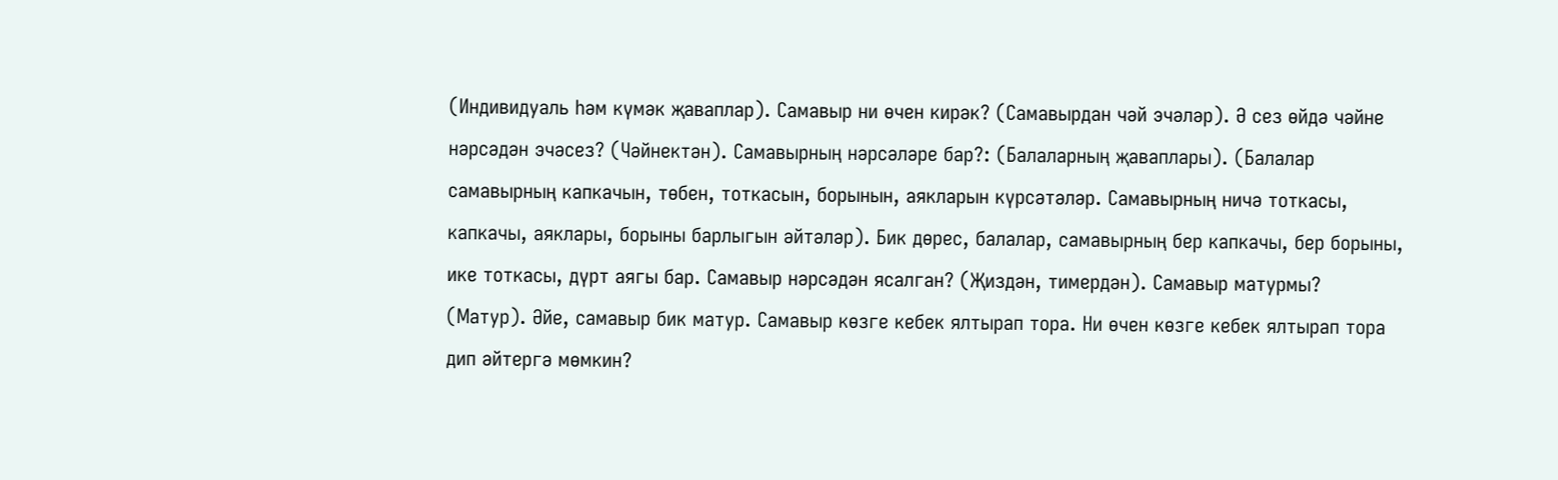(Индивидуаль һәм күмәк җаваплар). Самавыр ни өчен кирәк? (Самавырдан чәй эчәләр). Ә сез өйдә чәйне нәрсәдән эчәсез? (Чәйнектән). Самавырның нәрсәләре бар?: (Балаларның җаваплары). (Балалар самавырның капкачын, төбен, тоткасын, борынын, аякларын күрсәтәләр. Самавырның ничә тоткасы, капкачы, аяклары, борыны барлыгын әйтәләр). Бик дөрес, балалар, самавырның бер капкачы, бер борыны, ике тоткасы, дүрт аягы бар. Самавыр нәрсәдән ясалган? (Җиздән, тимердән). Самавыр матурмы? (Матур). Әйе, самавыр бик матур. Самавыр көзге кебек ялтырап тора. Ни өчен көзге кебек ялтырап тора дип әйтергә мөмкин?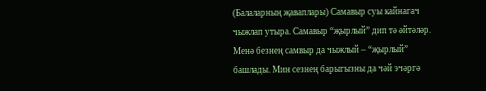(Балаларның җаваплары) Самавыр суы кайнагач чыжлап утыра. Самавыр “җырлый” дип тә әйтәләр. Менә безнең самвыр да чыжлый – “җырлый” башлады. Мин сезнең барыгызны да чәй эчәргә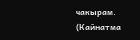чакырам. (Кайнатма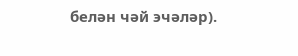белән чәй эчәләр).